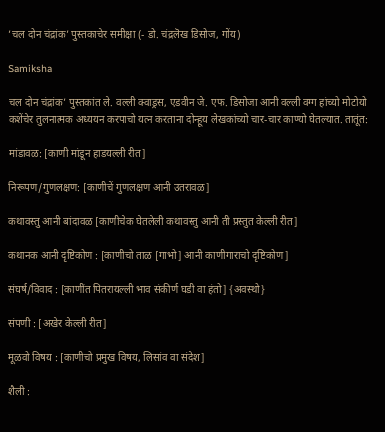’चल दोन चंद्रांक’ पुस्तकाचेर समीक्षा (- डो. चंद्रलॆख डिसोज, गोंय)

Samiksha

चल दोन चंद्रांक’ पुस्तकांत ले. वल्ली क्वाड्रस, एडवीन जे. एफ. डिसोजा आनी वल्ली वग्ग हांच्यो मोटोयो कशेंचेर तुलनात्मक अध्ययन करपाचो यत्न करताना दोन्हूय लेखकांच्यो चार-चार काण्यो घेतल्यात. तातूंत:

मांडावळ: [काणी मांडून हाडयल्ली रीत]

निरूपण/गुणलक्षण: [काणीचें गुणलक्षण आनी उतरावळ]

कथावस्तु आनी बांदावळ [काणीचेक घेतलेली कथावस्तु आनी ती प्रस्तुत केल्ली रीत]

कथानक आनी दृष्टिकोण : [काणीचो ताळ [गाभो] आनी काणीगाराचो दृष्टिकोण]

संघर्ष/विवाद : [काणींत पितरायल्ली भाव संकीर्ण घडी वा हंतो] {अवस्थो}

संपणी : [अखेर केल्ली रीत]

मूळवो विषय : [काणीचो प्रमुख विषय, लिसांव वा संदेश]

शैली :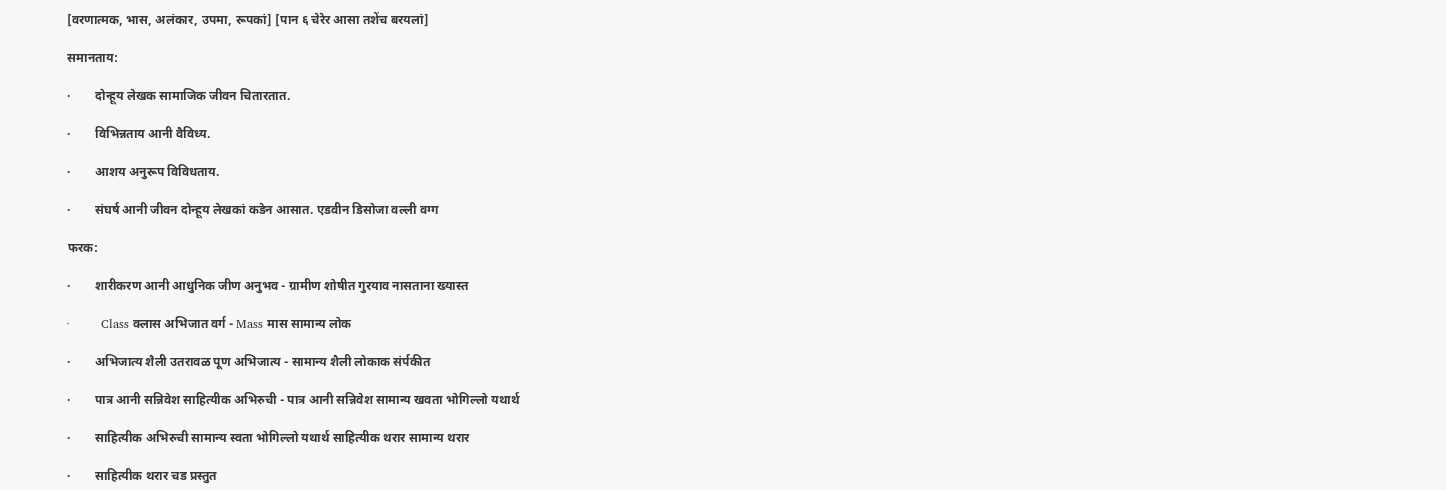[वरणात्मक, भास, अलंकार, उपमा, रूपकां] [पान ६ चेरेर आसा तशेंच बरयलां]

समानताय:

·        दोन्हूय लेखक सामाजिक जीवन चितारतात.

·        विभिन्नताय आनी वैविध्य.

·        आशय अनुरूप विविधताय.

·        संघर्ष आनी जीवन दोन्हूय लेखकां कडेन आसात. एडवीन डिसोजा वल्ली वग्ग

फरक:

·        शारीकरण आनी आधुनिक जीण अनुभव - ग्रामीण शोषीत गुरयाव नासताना ख्यास्त

·        Class क्लास अभिजात वर्ग - Mass मास सामान्य लोक

·        अभिजात्य शैली उतरावळ पूण अभिजात्य - सामान्य शैली लोकाक संर्पकीत

·        पात्र आनी सन्निवेश साहित्यीक अभिरुची - पात्र आनी सन्निवेश सामान्य खवता भोगिल्लो यथार्थ

·        साहित्यीक अभिरुची सामान्य स्वता भोगिल्लो यथार्थ साहित्यीक थरार सामान्य थरार

·        साहित्यीक थरार चड प्रस्तुत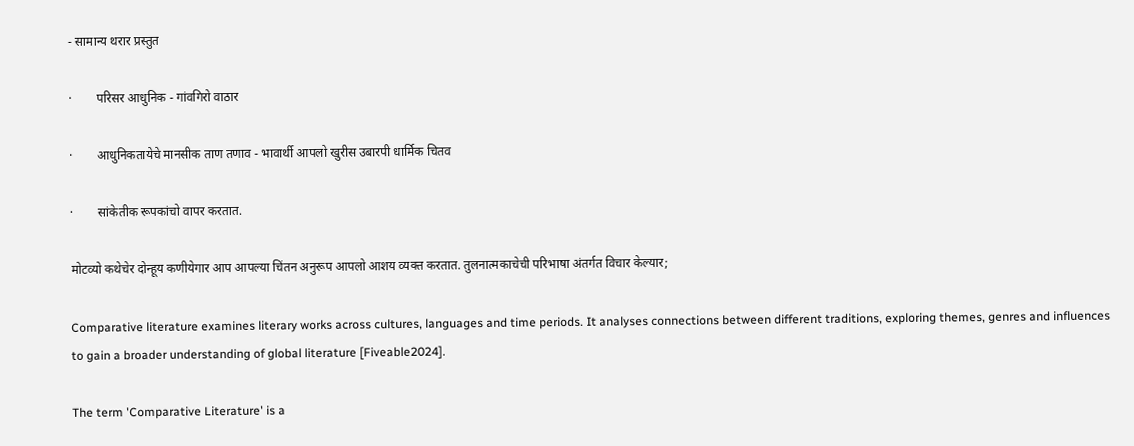- सामान्य थरार प्रस्तुत

·        परिसर आधुनिक - गांवगिरो वाठार

·        आधुनिकतायेचे मानसीक ताण तणाव - भावार्थी आपलो खुरीस उबारपी धार्मिक चितव

·        सांकेतीक रूपकांचो वापर करतात.

मोटव्यो कथेचेर दोन्हूय कणीयेगार आप आपल्या चिंतन अनुरूप आपलो आशय व्यक्त करतात. तुलनात्मकाचेची परिभाषा अंतर्गत विचार केल्यार;

Comparative literature examines literary works across cultures, languages and time periods. It analyses connections between different traditions, exploring themes, genres and influences to gain a broader understanding of global literature [Fiveable2024].

The term 'Comparative Literature' is a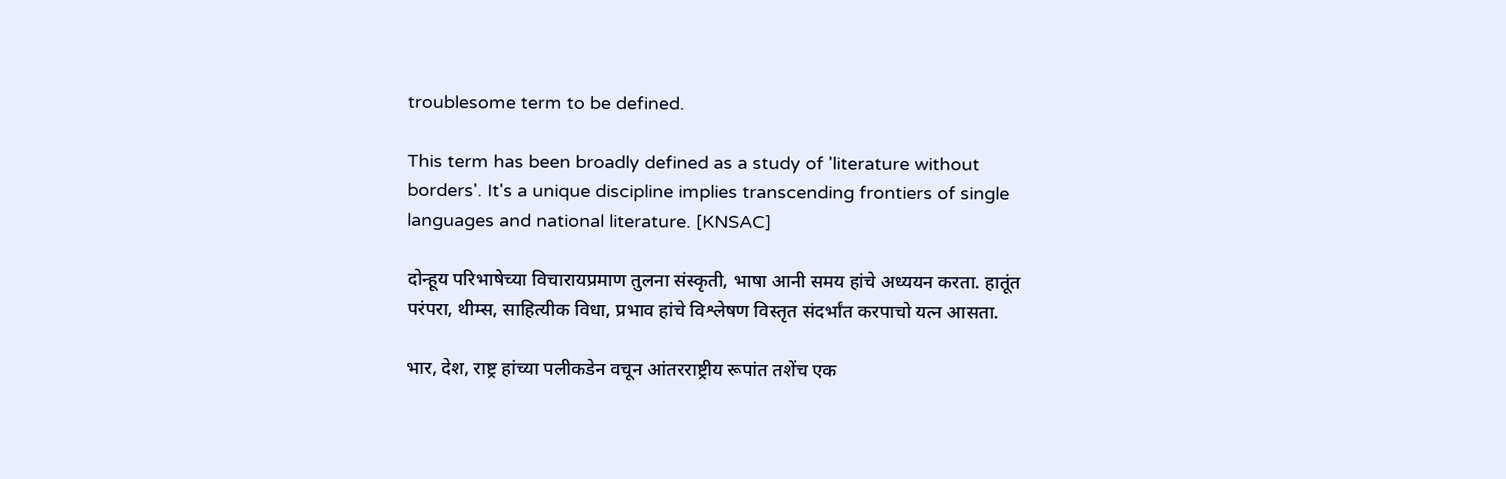troublesome term to be defined.

This term has been broadly defined as a study of 'literature without borders'. It's a unique discipline implies transcending frontiers of single languages and national literature. [KNSAC]

दोन्हूय परिभाषेच्या विचारायप्रमाण तुलना संस्कृती, भाषा आनी समय हांचे अध्ययन करता. हातूंत परंपरा, थीम्स, साहित्यीक विधा, प्रभाव हांचे विश्लेषण विस्तृत संदर्भांत करपाचो यत्न आसता.

भार, देश, राष्ट्र हांच्या पलीकडेन वचून आंतरराष्ट्रीय रूपांत तशेंच एक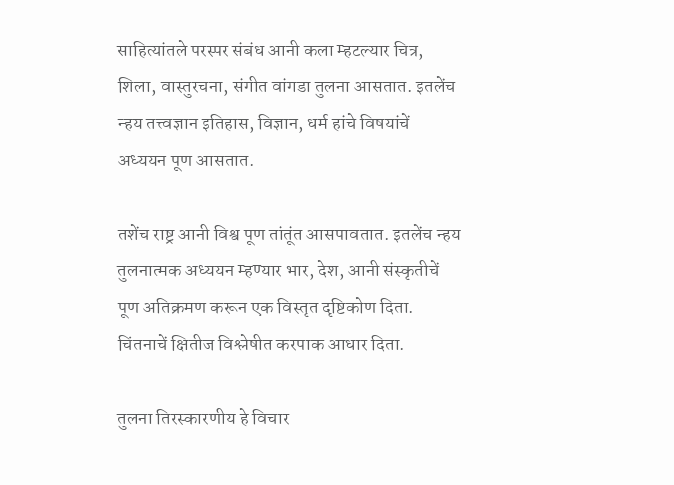साहित्यांतले परस्पर संबंध आनी कला म्हटल्यार चित्र, शिला, वास्तुरचना, संगीत वांगडा तुलना आसतात. इतलेंच न्हय तत्त्वज्ञान इतिहास, विज्ञान, धर्म हांचे विषयांचें अध्ययन पूण आसतात.

तशेंच राष्ट्र आनी विश्व पूण तांतूंत आसपावतात. इतलेंच न्हय तुलनात्मक अध्ययन म्हण्यार भार, देश, आनी संस्कृतीचें पूण अतिक्रमण करून एक विस्तृत दृष्टिकोण दिता. चिंतनाचें क्षितीज विश्लेषीत करपाक आधार दिता.

तुलना तिरस्कारणीय हे विचार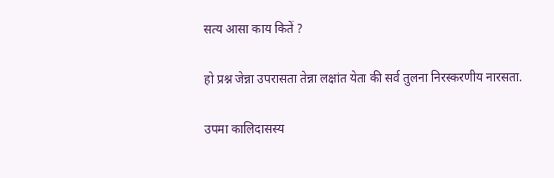सत्य आसा काय कितें ?

हो प्रश्न जेन्ना उपरासता तेन्ना लक्षांत येता की सर्व तुलना निरस्करणीय नारसता.

उपमा कालिदासस्य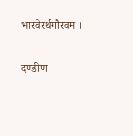भारवेरर्थगौरवम ।

दण्डीण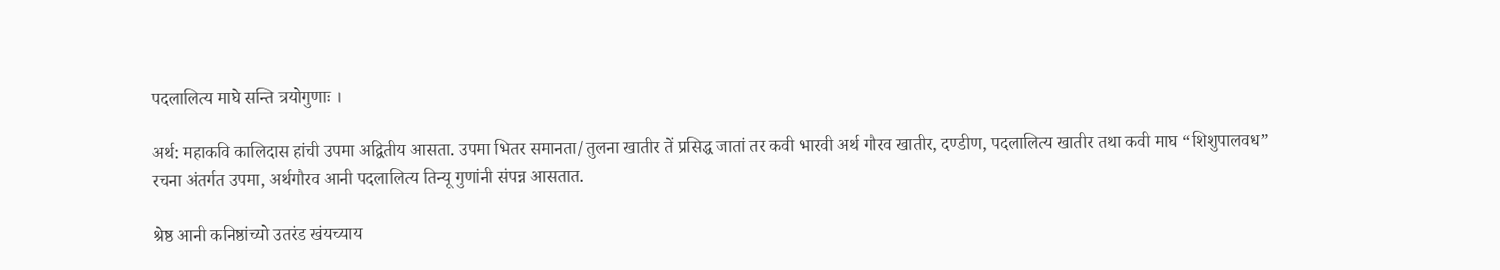पदलालित्य माघे सन्ति त्रयो‌गुणाः ।

अर्थ: महाकवि कालिदास हांची उपमा अद्वितीय आसता. उपमा भितर समानता/तुलना खातीर तें प्रसिद्ध जातां तर कवी भारवी अर्थ गौरव खातीर, दण्डीण, पदलालित्य खातीर तथा कवी माघ “शिशुपालवध” रचना अंतर्गत उपमा, अर्थगौरव आनी पदलालित्य तिन्यू गुणांनी संपन्न आसतात.

श्रेष्ठ आनी कनिष्ठांच्यो उतरंड खंयच्याय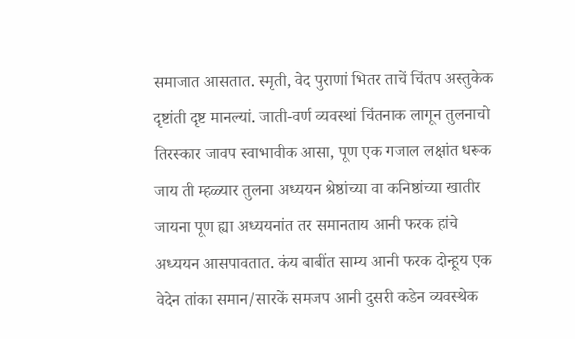समाजात आसतात. स्मृती, वेद पुराणां भितर ताचें चिंतप अस्तुकेक दृष्टांती दृष्ट मानल्यां. जाती-वर्ण व्यवस्थां चिंतनाक लागून तुलनाचो तिरस्कार जावप स्वाभावीक आसा, पूण एक गजाल लक्षांत धरूक जाय ती म्हळ्यार तुलना अध्ययन श्रेष्ठांच्या वा कनिष्ठांच्या खातीर जायना पूण ह्या अध्ययनांत तर समानताय आनी फरक हांचे अध्ययन आसपावतात. कंय बाबींत साम्य आनी फरक दोन्हूय एक वेदेन तांका समान/सारकें समजप आनी दुसरी कडेन व्यवस्थेक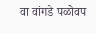वा वांगडे पळोवप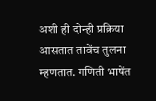अशी ही दोन्ही प्रक्रिया आसतात तावेंच तुलना म्हणतात. गणिती भाषेंत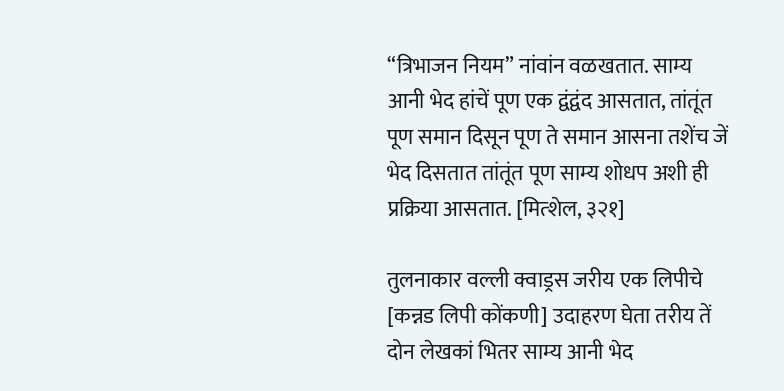“त्रिभाजन नियम” नांवांन वळखतात. साम्य आनी भेद हांचें पूण एक द्वंद्वंद आसतात, तांतूंत पूण समान दिसून पूण ते समान आसना तशेंच जें भेद दिसतात तांतूंत पूण साम्य शोधप अशी ही प्रक्रिया आसतात. [मित्शेल, ३२१]

तुलनाकार वल्ली क्वाड्रस जरीय एक लिपीचे [कन्नड लिपी कोंकणी] उदाहरण घेता तरीय तें दोन लेखकां भितर साम्य आनी भेद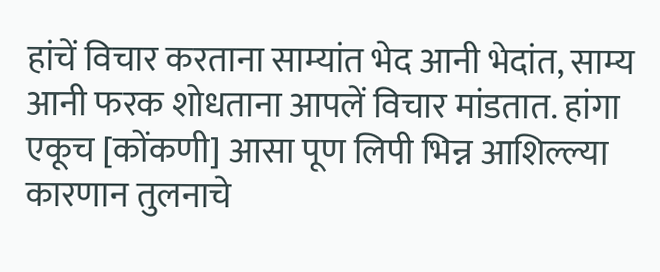हांचें विचार करताना साम्यांत भेद आनी भेदांत, साम्य आनी फरक शोधताना आपलें विचार मांडतात. हांगा एकूच [कोंकणी] आसा पूण लिपी भिन्न आशिल्ल्या कारणान तुलनाचे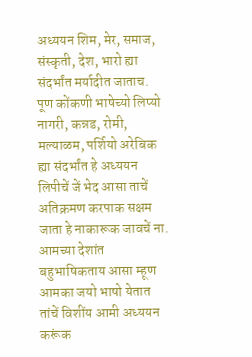अध्ययन शिम, मेर, समाज, संस्कृती, देश, भारो ह्या संदर्भांत मर्यादीत जाताच. पूण कोंकणी भाषेच्यो लिप्यो नागरी, कन्नड, रोमी, मल्याळम, पर्शियो अरेबिक ह्या संदर्भांत हे अध्ययन लिपीचें जें भेद आसा ताचें अतिक्रमण करपाक सक्षम जाता हे नाकारूक जावचें ना. आमच्या देशांत बहुभाषिकताय आसा म्हूण आमका जयो भाषो येतात तांचें विशींय आमी अध्ययन करूंक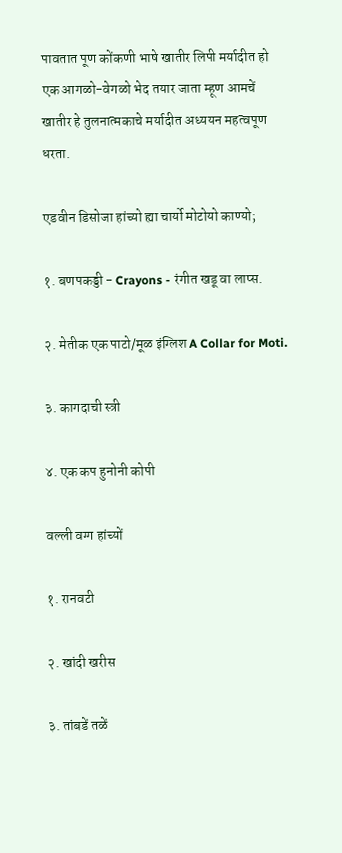पावतात पूण कोंकणी भाषे खातीर लिपी मर्यादीत हो एक आगळो-वेगळो भेद तयार जाता म्हूण आमचें खातीर हे तुलनात्मकाचे मर्यादीत अध्ययन महत्वपूण धरता.

एडवीन डिसोजा हांच्यो ह्या चार्यो मोटोयो काण्यो;

१. बणपकड्डी - Crayons - रंगीत खडू वा लाप्स.

२. मेतीक एक पाटो/मूळ इंग्लिश A Collar for Moti.

३. कागदाची स्त्री

४. एक कप हुनोनी कोपी

वल्ली वग्ग हांच्यों

१. रानवटी

२. खांदी खरीस

३. तांबडें तळें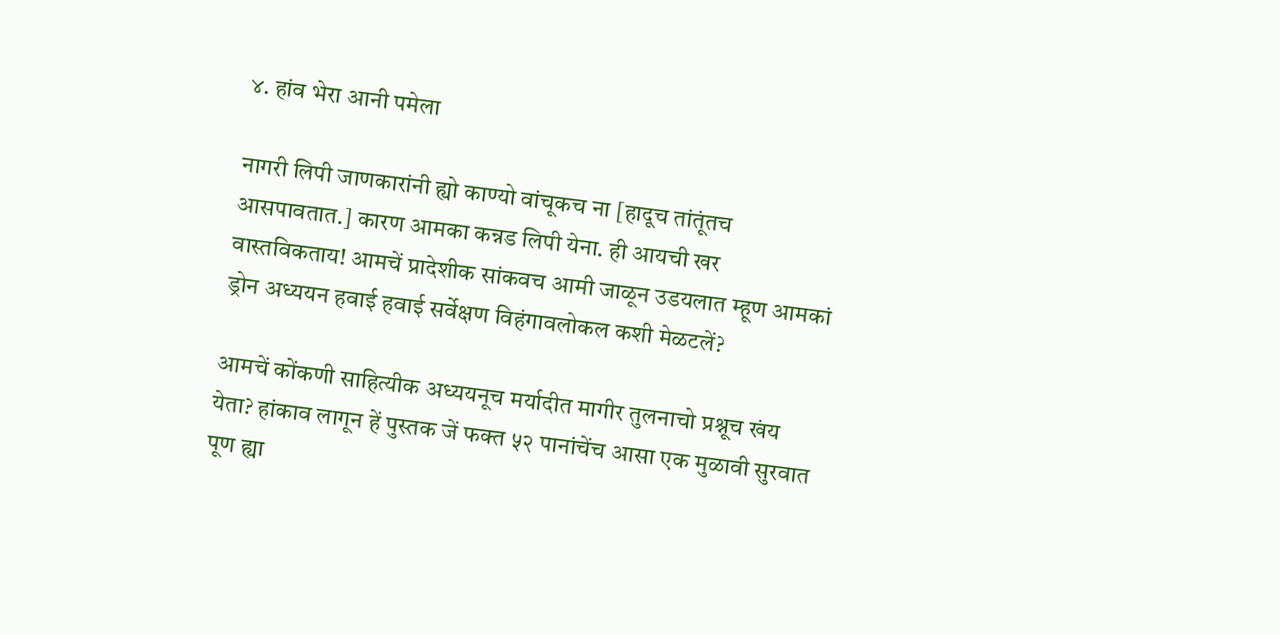४. हांव भेरा आनी पमेला

नागरी लिपी जाणकारांनी ह्यो काण्यो वांचूकच ना [हादूच तांतूंतच आसपावतात.] कारण आमका कन्नड लिपी येना. ही आयची खर वास्तविकताय! आमचें प्रादेशीक सांकवच आमी जाळून उडयलात म्हूण आमकां ड्रोन अध्ययन हवा‌ई हवा‌ई सर्वेक्षण विहंगावलोकल कशी मेळटलें?

आमचें कोंकणी साहित्यीक अध्ययनूच मर्यादीत मागीर तुलनाचो प्रश्नूच खंय येता? हांकाव लागून हें पुस्तक जें फक्त ५२ पानांचेंच आसा एक मुळावी सुरवात पूण ह्या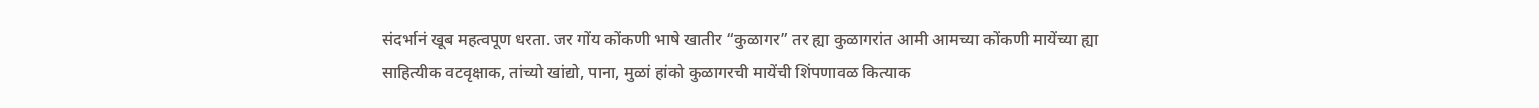संदर्भानं खूब महत्वपूण धरता. जर गोंय कोंकणी भाषे खातीर “कुळागर” तर ह्या कुळागरांत आमी आमच्या कोंकणी मायेंच्या ह्या साहित्यीक वटवृक्षाक, तांच्यो खांद्यो, पाना, मुळां हांको कुळागरची मायेंची शिंपणावळ कित्याक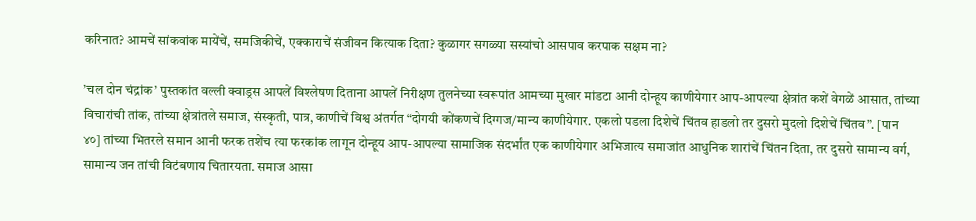करिनात? आमचें सांकवांक मायेंचें, समजिकीचें, एक्काराचें संजीवन कित्याक दिता? कुळागर सगळ्या सस्यांचो आसपाव करपाक सक्षम ना?

’चल दोन चंद्रांक’ पुस्तकांत वल्ली क्वाड्रस आपलें विश्लेषण दिताना आपलें निरीक्षण तुलनेच्या स्वरूपांत आमच्या मुखार मांडटा आनी दोन्हूय काणीयेगार आप-आपल्या क्षेत्रांत कशें वेगळें आसात, तांच्या विचारांची तांक, तांच्या क्षेत्रांतले समाज, संस्कृती, पात्र, काणीचें विश्व अंतर्गत “दोगयी कोंकणचें दिग्गज/मान्य काणीयेगार. एकलो पडला दिशेचें चिंतव हाडलो तर दुसरो मुदलो दिशेचें चिंतव”. [पान ४०] तांच्या भितरले समान आनी फरक तशेंच त्या फरकांक लागून दोन्हूय आप-आपल्या सामाजिक संदर्भांत एक काणीयेगार अभिजात्य समाजांत आधुनिक शारांचें चिंतन दिता, तर दुसरो सामान्य वर्ग, सामान्य जन तांची विटंबणाय चितारयता. समाज आसा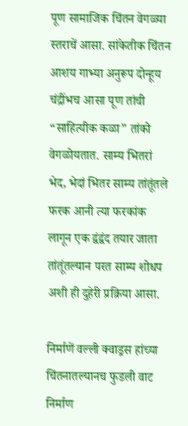पूण सामाजिक चिंतन वेगळ्या स्तराचें आसा. सांकेतीक चिंतन आशय गाभ्या अनुरूप दोन्हूय चंद्रींभच आसा पूण तांची “साहित्यीक कळा” तांको वेगळोयतात. साम्य भितरां भेद, भेदां भितर साम्य तांतूंतले फरक आनी त्या फरकांक लागून एक द्वंद्वंद तयार जाता तांतूंतल्यान परत साम्य शोधप अशी ही दुहेरी प्रक्रिया आसा.

निर्माणें वल्ली क्वाड्रस हांच्या चिंतनातल्यानच फुडली वाट निर्माण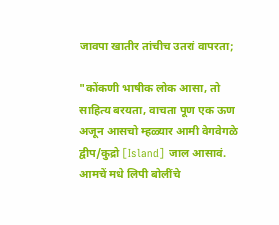जावपा खातीर तांचीच उतरां वापरता;

"कोंकणी भाषीक लोक आसा, तो साहित्य बरयता, वाचता पूण एक ऊण अजून आसचो म्हळ्यार आमी वेगवेगळे द्वीप/कुद्रो [Island] जाल आसावं. आमचें मधे लिपी बोलींचे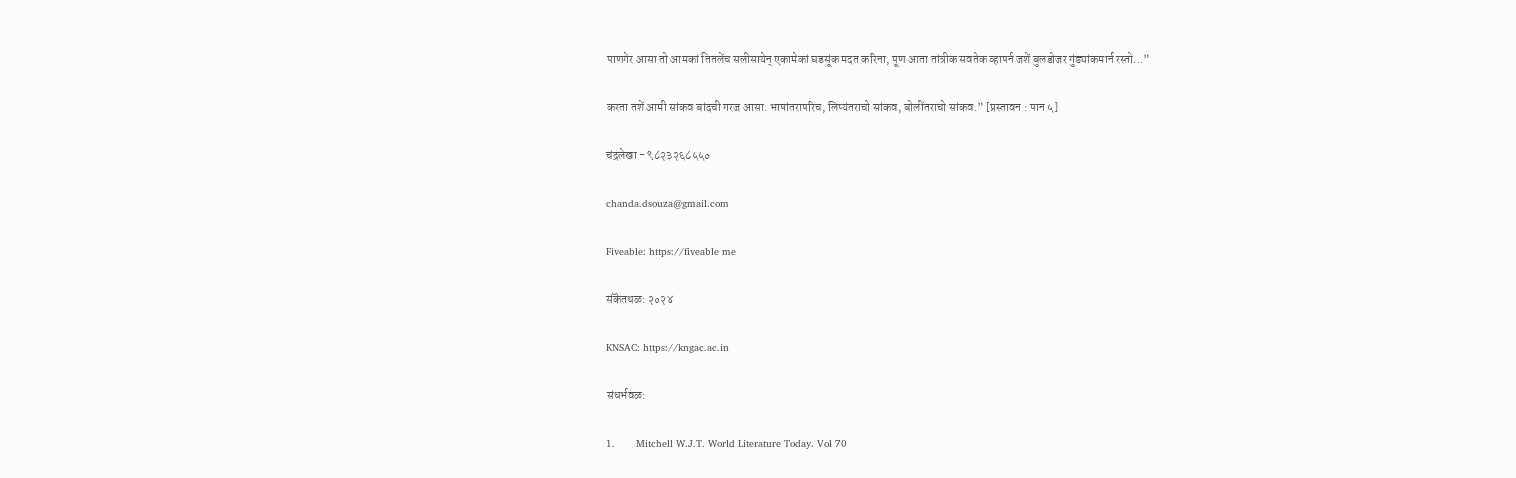पाणगेर आसा तो आमकां तितलेंच सलीसायेन्‌ एकामेकां घडसूंक मदत करिना, पूण आता तांत्रीक सवतेक व्हापर्न जशें बुलडोजर गुंड्यांकमार्न रस्तो...”

करता तशें आमी सांकव बांदची गरज आसा. भाषांतरापरिच, लिप्यंतराचो सांकव, बोलींतराचो सांकव.” [प्रस्तावन : पान ५]

चंद्रलेखा - ९८२३२६८५५०

chanda.dsouza@gmail.com

Fiveable: https://fiveable me

संकॆतथळ: २०२४

KNSAC: https://kngac.ac.in

संधर्भवळ:

1.       Mitchell W.J.T. World Literature Today. Vol 70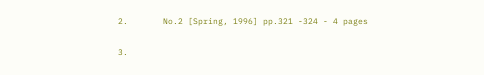2.       No.2 [Spring, 1996] pp.321 -324 - 4 pages

3.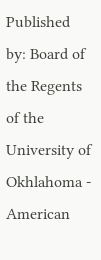Published by: Board of the Regents of the University of Okhlahoma - American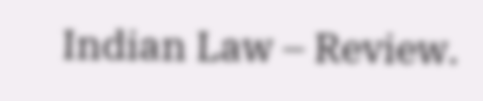Indian Law – Review.